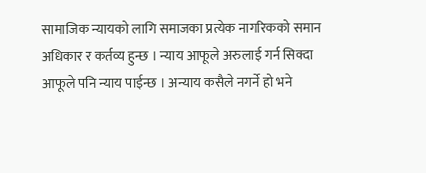सामाजिक न्यायको लागि समाजका प्रत्येक नागरिकको समान अधिकार र कर्तव्य हुन्छ । न्याय आफूले अरुलाई गर्न सिक्दा आफूले पनि न्याय पाईन्छ । अन्याय कसैले नगर्ने हो भने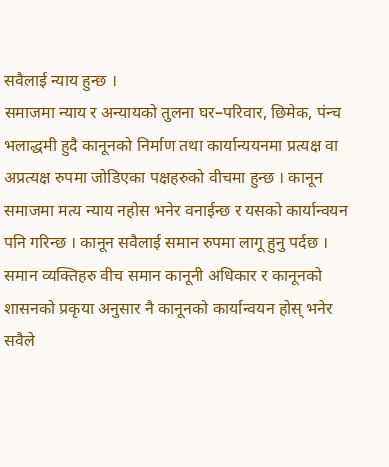सवैलाई न्याय हुन्छ ।
समाजमा न्याय र अन्यायको तुलना घर–परिवार, छिमेक, पंन्च भलाद्धमी हुदै कानूनको निर्माण तथा कार्यान्ययनमा प्रत्यक्ष वा अप्रत्यक्ष रुपमा जोडिएका पक्षहरुको वीचमा हुन्छ । कानून समाजमा मत्य न्याय नहोस भनेर वनाईन्छ र यसको कार्यान्वयन पनि गरिन्छ । कानून सवैलाई समान रुपमा लागू हुनु पर्दछ ।
समान व्यक्तिहरु वीच समान कानूनी अधिकार र कानूनको शासनको प्रकृया अनुसार नै कानूनको कार्यान्वयन होस् भनेर सवैले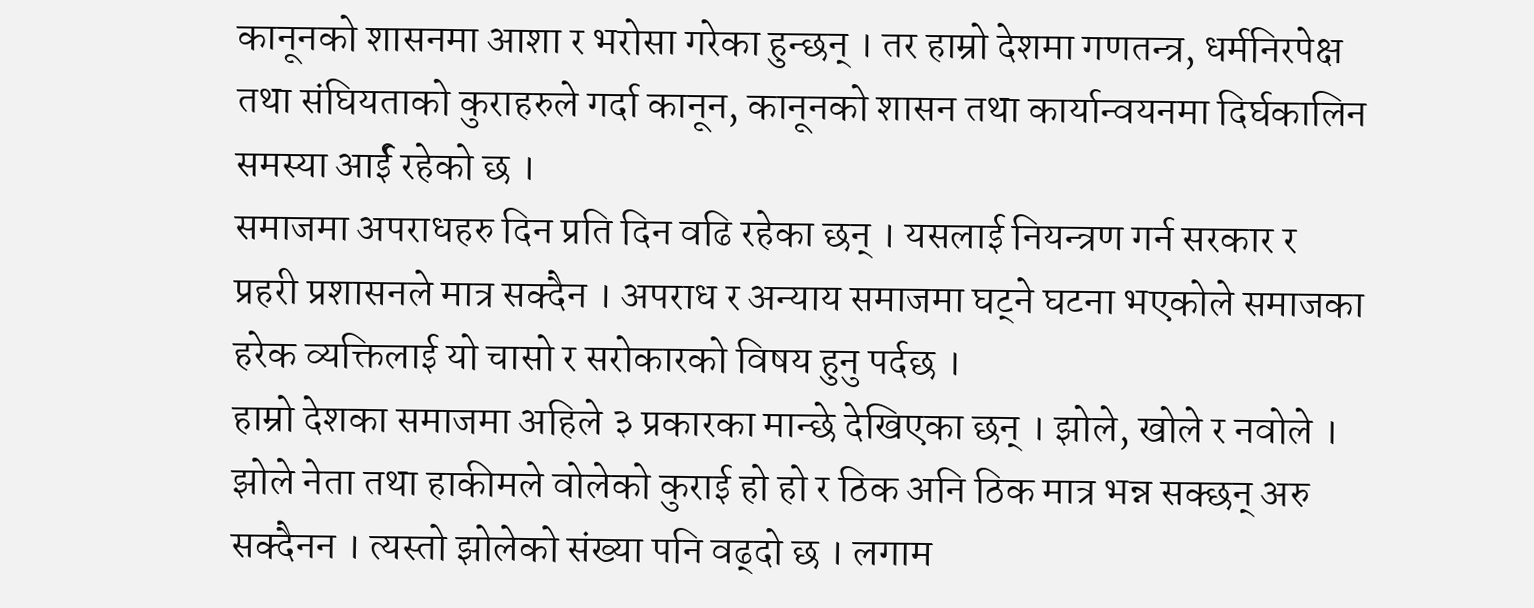कानूनको शासनमा आशा र भरोसा गरेका हुन्छन् । तर हाम्रो देशमा गणतन्त्र, धर्मनिरपेक्ष तथा संघियताको कुराहरुले गर्दा कानून, कानूनको शासन तथा कार्यान्वयनमा दिर्घकालिन समस्या आर्ई रहेको छ ।
समाजमा अपराधहरु दिन प्रति दिन वढि रहेका छन् । यसलाई नियन्त्रण गर्न सरकार र प्रहरी प्रशासनले मात्र सक्दैन । अपराध र अन्याय समाजमा घट्ने घटना भएकोले समाजका हरेक व्यक्तिलाई यो चासो र सरोकारको विषय हुनु पर्दछ ।
हाम्रो देशका समाजमा अहिले ३ प्रकारका मान्छे देखिएका छन् । झोले, खोले र नवोले । झोले नेता तथा हाकीमले वोलेको कुराई हो हो र ठिक अनि ठिक मात्र भन्न सक्छन् अरु सक्दैनन । त्यस्तो झोलेको संख्या पनि वढ्दो छ । लगाम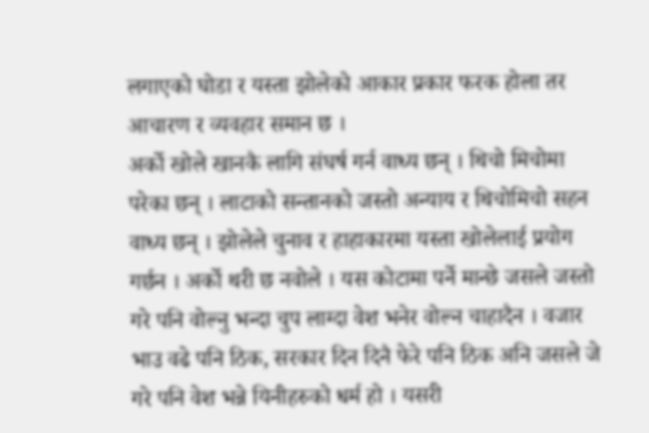लगाएको घोडा र यस्ता झोलेको आकार प्रकार फरक होला तर आचारण र व्यवहार समान छ ।
अर्को खोले खानकै लागि संघर्ष गर्न वाध्य छन् । थिचो मिचोमा परेका छन् । लाटाको सन्तानको जस्तो अन्याय र थिचोमिचो सहन वाध्य छन् । झोलेले चुनाव र हाहाकारमा यस्ता खोलेलाई प्रयोग गर्छन । अर्को थरी छ नवोले । यस कोटामा पर्ने मान्छे जसले जस्तो गरे पनि वोल्नु भन्दा चुप लाग्दा वेश भनेर वोल्न चाहादैन । वजार भाउ वढे पनि ठिक, सरकार दिन दिनै फेरे पनि ठिक अनि जसले जे गरे पनि वेश भन्ने यिनीहरुको धर्म हो । यसरी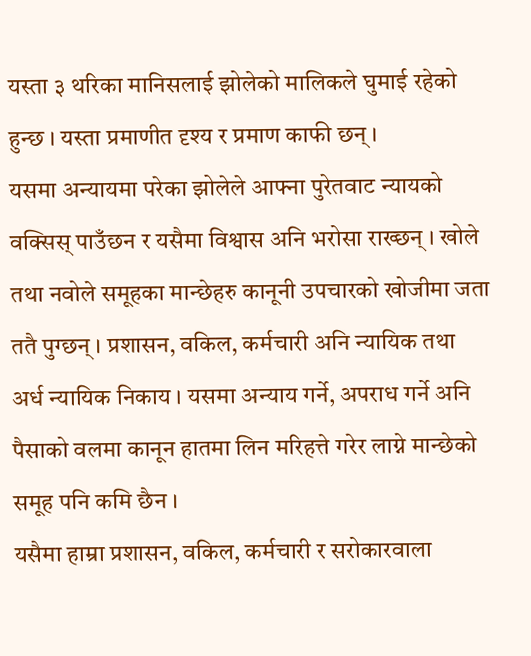यस्ता ३ थरिका मानिसलाई झोलेको मालिकले घुमाई रहेको हुन्छ । यस्ता प्रमाणीत दृश्य र प्रमाण काफी छन् ।
यसमा अन्यायमा परेका झोलेले आफ्ना पुरेतवाट न्यायको वक्सिस् पाउँछन र यसैमा विश्वास अनि भरोसा राख्छन् । खोले तथा नवोले समूहका मान्छेहरु कानूनी उपचारको खोजीमा जता ततै पुग्छन् । प्रशासन, वकिल, कर्मचारी अनि न्यायिक तथा अर्ध न्यायिक निकाय । यसमा अन्याय गर्ने, अपराध गर्ने अनि पैसाको वलमा कानून हातमा लिन मरिहत्ते गरेर लाग्ने मान्छेको समूह पनि कमि छैन ।
यसैमा हाम्रा प्रशासन, वकिल, कर्मचारी र सरोकारवाला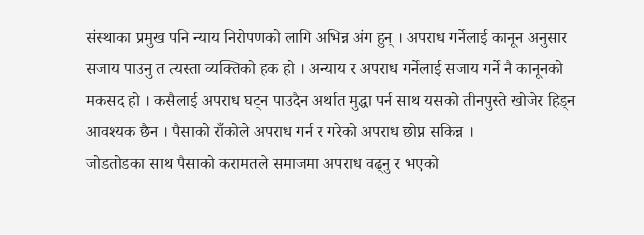संस्थाका प्रमुख पनि न्याय निरोपणको लागि अभिन्न अंग हुन् । अपराध गर्नेलाई कानून अनुसार सजाय पाउनु त त्यस्ता व्यक्तिको हक हो । अन्याय र अपराध गर्नेलाई सजाय गर्ने नै कानूनको मकसद हो । कसैलाई अपराध घट्न पाउदैन अर्थात मुद्धा पर्न साथ यसको तीनपुस्ते खोजेर हिड्न आवश्यक छैन । पैसाको राँकोले अपराध गर्न र गरेको अपराध छोप्न सकिन्न ।
जोडतोडका साथ पैसाको करामतले समाजमा अपराध वढ्नु र भएको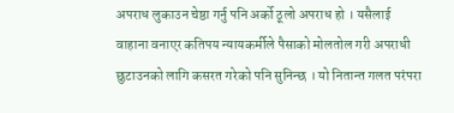अपराध लुकाउन चेष्ठा गर्नु पनि अर्को ठूलो अपराध हो । यसैलाई वाहाना वनाएर कतिपय न्यायकर्मीले पैसाको मोलतोल गरी अपराधी छुटाउनको लागि कसरत गरेको पनि सुनिन्छ । यो नितान्त गलत परंपरा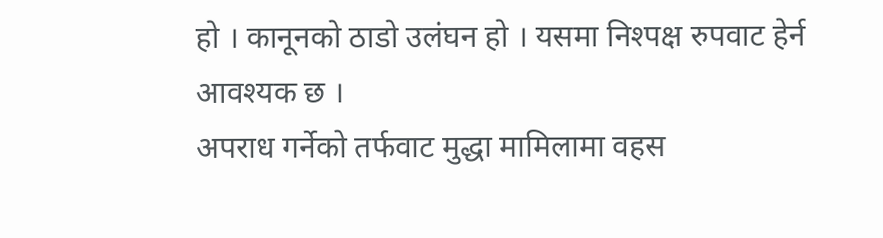हो । कानूनको ठाडो उलंघन हो । यसमा निश्पक्ष रुपवाट हेर्न आवश्यक छ ।
अपराध गर्नेको तर्फवाट मुद्धा मामिलामा वहस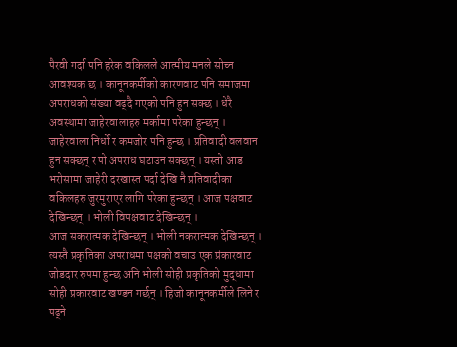पैरवी गर्दा पनि हरेक वकिलले आत्मीय मनले सोच्न आवश्यक छ । कानूनकर्मीको कारणवाट पनि समाजमा अपराधको संख्या वढ्दै गएको पनि हुन सक्छ । धेरै अवस्थामा जाहेरवालाहरु मर्कामा परेका हुन्छन् ।
जाहेरवाला निर्धो र कमजोर पनि हुन्छ । प्रतिवादी वलवान हुन सक्छन् र पो अपराध घटाउन सक्छन् । यस्तो आड भरोसामा जाहेरी दरखास्त पर्दा देखि नै प्रतिवादीका वकिलहरु जुरमुराएर लागि परेका हुन्छन् । आज पक्षवाट देखिन्छन् । भोली विपक्षवाट देखिन्छन् ।
आज सकरात्मक देखिन्छन् । भोली नकरात्मक देखिन्छन् । त्यस्तै प्रकृतिका अपराधमा पक्षको वचाउ एक प्रंकारवाट जोडदार रुपमा हुन्छ अनि भोली सोही प्रकृतिको मुद्धामा सोही प्रकारवाट खण्डन गर्छन् । हिजो कानूनकर्मीले लिने र पढ्ने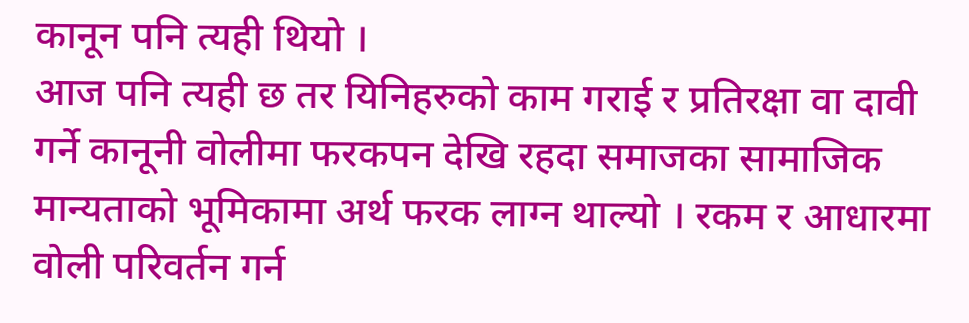कानून पनि त्यही थियो ।
आज पनि त्यही छ तर यिनिहरुको काम गराई र प्रतिरक्षा वा दावी गर्ने कानूनी वोलीमा फरकपन देखि रहदा समाजका सामाजिक मान्यताको भूमिकामा अर्थ फरक लाग्न थाल्यो । रकम र आधारमा वोली परिवर्तन गर्न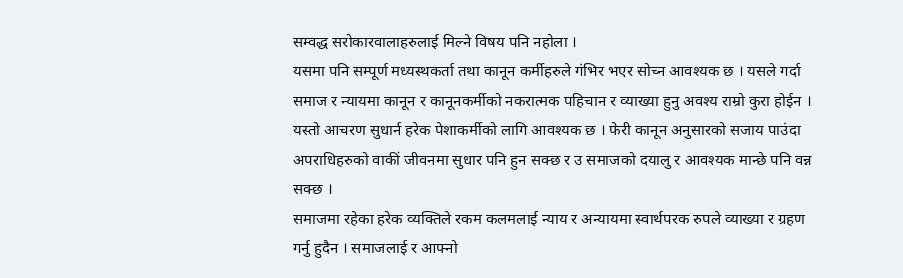सम्वद्ध सरोकारवालाहरुलाई मिल्ने विषय पनि नहोला ।
यसमा पनि सम्पूर्ण मध्यस्थकर्ता तथा कानून कर्मीहरुले गंभिर भएर सोच्न आवश्यक छ । यसले गर्दा समाज र न्यायमा कानून र कानूनकर्मीको नकरात्मक पहिचान र व्याख्या हुनु अवश्य राम्रो कुरा होईन । यस्तो आचरण सुधार्न हरेक पेशाकर्मीको लागि आवश्यक छ । फेरी कानून अनुसारको सजाय पाउंदा अपराधिहरुको वाकीं जीवनमा सुधार पनि हुन सक्छ र उ समाजको दयालु र आवश्यक मान्छे पनि वन्न सक्छ ।
समाजमा रहेका हरेक व्यक्तिले रकम कलमलाई न्याय र अन्यायमा स्वार्थपरक रुपले व्याख्या र ग्रहण गर्नु हुदैन । समाजलाई र आफ्नो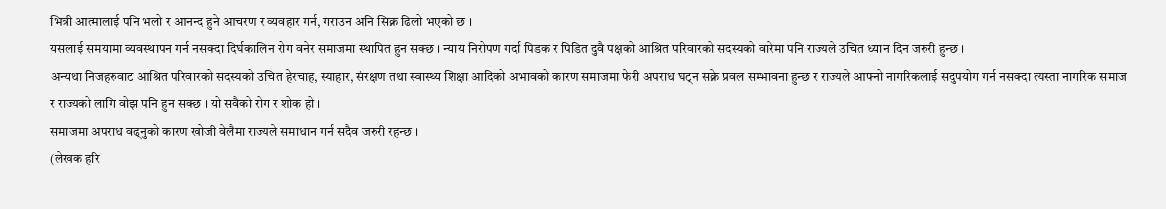भित्री आत्मालाई पनि भलो र आनन्द हुने आचरण र व्यवहार गर्न, गराउन अनि सिक्न ढिलो भएको छ ।
यसलाई समयामा व्यवस्थापन गर्न नसक्दा दिर्घकालिन रोग वनेर समाजमा स्थापित हुन सक्छ । न्याय निरोपण गर्दा पिडक र पिडित दुवै पक्षको आश्रित परिवारको सदस्यको वारेमा पनि राज्यले उचित ध्यान दिन जरुरी हुन्छ ।
अन्यथा निजहरुवाट आश्रित परिवारको सदस्यको उचित हेरचाह, स्याहार, संरक्षण तथा स्वास्थ्य शिक्षा आदिको अभावको कारण समाजमा फेरी अपराध घट्न सक्ने प्रवल सम्भावना हुन्छ र राज्यले आफ्नो नागरिकलाई सदुपयोग गर्न नसक्दा त्यस्ता नागरिक समाज र राज्यको लागि वोझ पनि हुन सक्छ । यो सवैको रोग र शोक हो ।
समाजमा अपराध वढ्नुको कारण खोजी वेलैमा राज्यले समाधान गर्न सदैव जरुरी रहन्छ ।
(लेखक हरि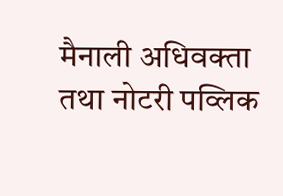मैनाली अधिवक्ता तथा नोटरी पव्लिक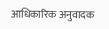आधिकारिक अनुवादक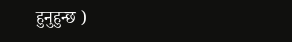हुनुहुन्छ )